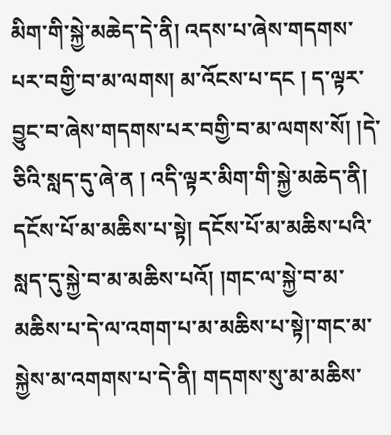མིག་གི་སྐྱེ་མཆེད་དེ་ནི། འདས་པ་ཞེས་གདགས་པར་བགྱི་བ་མ་ལགས། མ་འོངས་པ་དང ། ད་ལྟར་བྱུང་བ་ཞེས་གདགས་པར་བགྱི་བ་མ་ལགས་སོ། །དེ་ཅིའི་སླད་དུ་ཞེ་ན ། འདི་ལྟར་མིག་གི་སྐྱེ་མཆེད་ནི། དངོས་པོ་མ་མཆིས་པ་སྟེ། དངོས་པོ་མ་མཆིས་པའི་སླད་དུ་སྐྱེ་བ་མ་མཆིས་པའོ། །གང་ལ་སྐྱེ་བ་མ་མཆིས་པ་དེ་ལ་འགག་པ་མ་མཆིས་པ་སྟེ།་གང་མ་སྐྱེས་མ་འགགས་པ་དེ་ནི། གདགས་སུ་མ་མཆིས་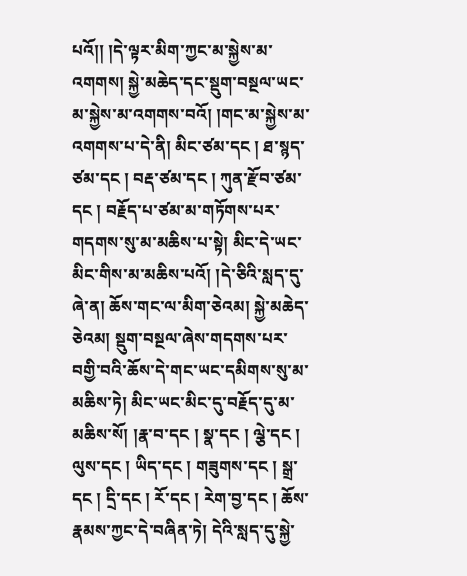པའོ།། །དེ་ལྟར་མིག་ཀྱང་མ་སྐྱེས་མ་འགགས། སྐྱེ་མཆེད་དང་སྡུག་བསྔལ་ཡང་མ་སྐྱེས་མ་འགགས་བའོ། །གང་མ་སྐྱེས་མ་འགགས་པ་དེ་ནི། མིང་ཙམ་དང ། ཐ་སྙད་ཙམ་དང ། བརྡ་ཙམ་དང ། ཀུན་རྫོབ་ཙམ་དང ། བརྗོད་པ་ཙམ་མ་གཏོགས་པར་གདགས་སུ་མ་མཆིས་པ་སྟེ། མིང་དེ་ཡང་མིང་གིས་མ་མཆིས་པའོ། །དེ་ཅིའི་སླད་དུ་ཞེ་ན། ཆོས་གང་ལ་མིག་ཅེའམ། སྐྱེ་མཆེད་ཅེའམ། སྡུག་བསྔལ་ཞེས་གདགས་པར་བགྱི་བའི་ཆོས་དེ་གང་ཡང་དམིགས་སུ་མ་མཆིས་ཏེ། མིང་ཡང་མིང་དུ་བརྗོད་དུ་མ་མཆིས་སོ། །རྣ་བ་དང ། སྣ་དང ། ལྕེ་དང ། ལུས་དང ། ཡིད་དང ། གཟུགས་དང ། སྒྲ་དང ། དྲི་དང ། རོ་དང ། རེག་བྱ་དང ། ཆོས་རྣམས་ཀྱང་དེ་བཞིན་ཏེ། དེའི་སླད་དུ་སྐྱེ་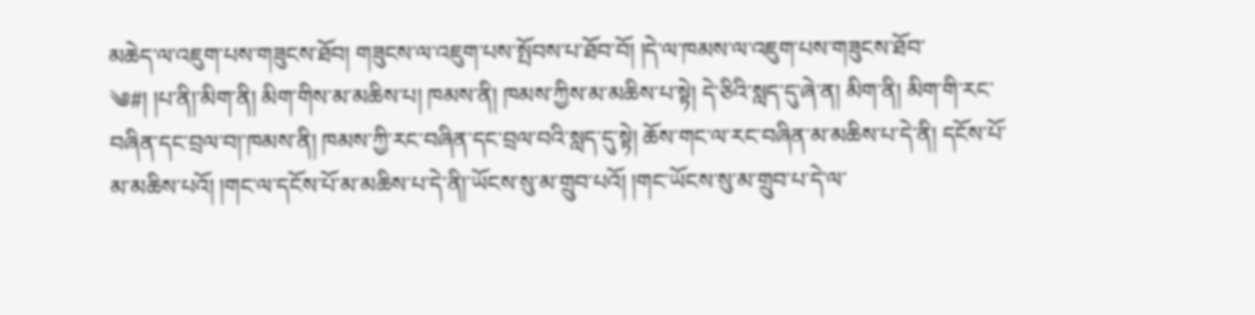མཆེད་ལ་འཇུག་པས་གཟུངས་ཐོབ། གཟུངས་ལ་འཇུག་པས་སྤོབས་པ་ཐོབ་བོ། །དེ་ལ་ཁམས་ལ་འཇུག་པས་གཟུངས་ཐོབ་
༄#། །པ་ནི།་མིག་ནི། མིག་གིས་མ་མཆིས་པ། ཁམས་ནི། ཁམས་ཀྱིས་མ་མཆིས་པ་སྟེ། དེ་ཅིའི་སླད་དུ་ཞེ་ན། མིག་ནི། མིག་གི་རང་བཞིན་དང་བྲལ་བ།་ཁམས་ནི། ཁམས་ཀྱི་རང་བཞིན་དང་བྲལ་བའི་སླད་དུ་སྟེ། ཆོས་གང་ལ་རང་བཞིན་མ་མཆིས་པ་དེ་ནི། དངོས་པོ་མ་མཆིས་པའོ། །གང་ལ་དངོས་པོ་མ་མཆིས་པ་དེ་ནི།་ཡོངས་སུ་མ་གྲུབ་པའོ། །གང་ཡོངས་སུ་མ་གྲུབ་པ་དེ་ལ་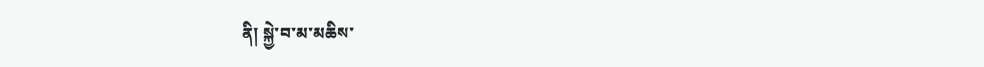ནི། སྐྱེ་བ་མ་མཆིས་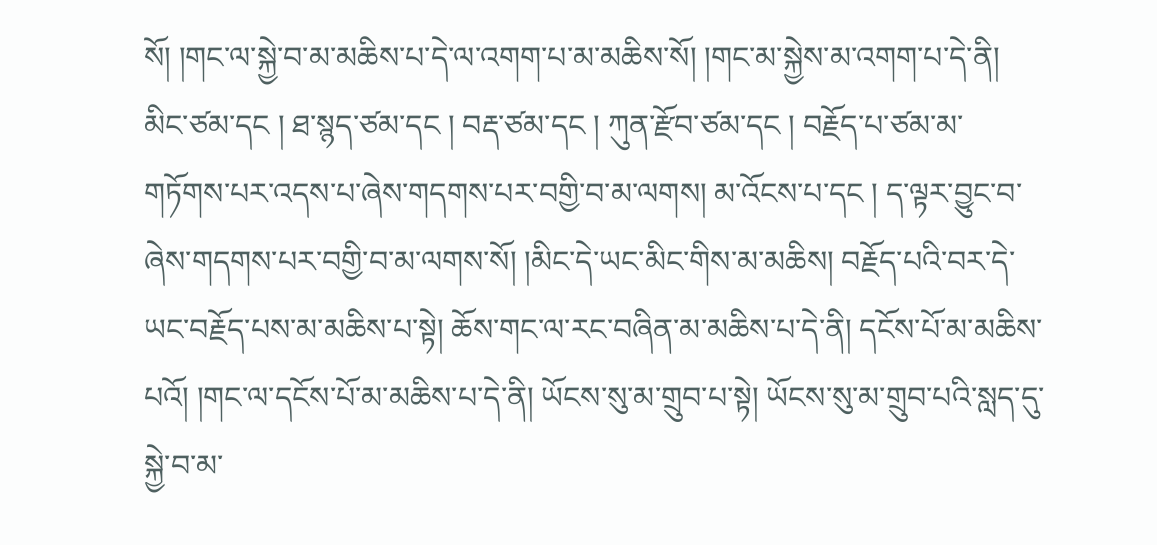སོ། །གང་ལ་སྐྱེ་བ་མ་མཆིས་པ་དེ་ལ་འགག་པ་མ་མཆིས་སོ། །གང་མ་སྐྱེས་མ་འགག་པ་དེ་ནི། མིང་ཙམ་དང ། ཐ་སྙད་ཙམ་དང ། བརྡ་ཙམ་དང ། ཀུན་རྫོབ་ཙམ་དང ། བརྗོད་པ་ཙམ་མ་གཏོགས་པར་འདས་པ་ཞེས་གདགས་པར་བགྱི་བ་མ་ལགས། མ་འོངས་པ་དང ། ད་ལྟར་བྱུང་བ་ཞེས་གདགས་པར་བགྱི་བ་མ་ལགས་སོ། །མིང་དེ་ཡང་མིང་གིས་མ་མཆིས། བརྗོད་པའི་བར་དེ་ཡང་བརྗོད་པས་མ་མཆིས་པ་སྟེ། ཆོས་གང་ལ་རང་བཞིན་མ་མཆིས་པ་དེ་ནི། དངོས་པོ་མ་མཆིས་པའོ། །གང་ལ་དངོས་པོ་མ་མཆིས་པ་དེ་ནི། ཡོངས་སུ་མ་གྲུབ་པ་སྟེ། ཡོངས་སུ་མ་གྲུབ་པའི་སླད་དུ་སྐྱེ་བ་མ་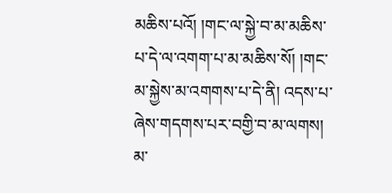མཆིས་པའོ། །གང་ལ་སྐྱེ་བ་མ་མཆིས་པ་དེ་ལ་འགག་པ་མ་མཆིས་སོ། །གང་མ་སྐྱེས་མ་འགགས་པ་དེ་ནི། འདས་པ་ཞེས་གདགས་པར་བགྱི་བ་མ་ལགས། མ་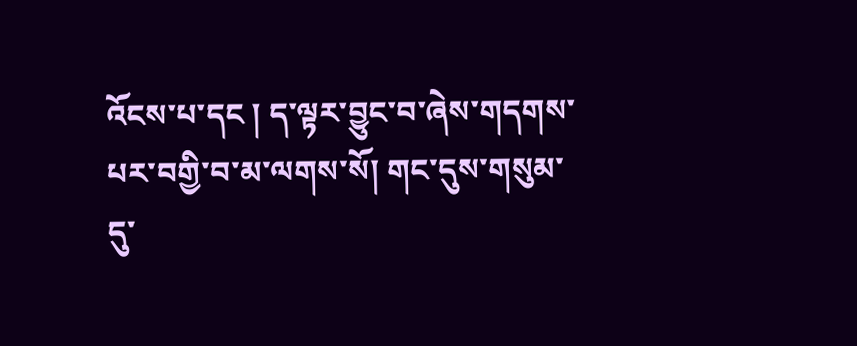འོངས་པ་དང ། ད་ལྟར་བྱུང་བ་ཞེས་གདགས་
པར་བགྱི་བ་མ་ལགས་སོ། གང་དུས་གསུམ་དུ་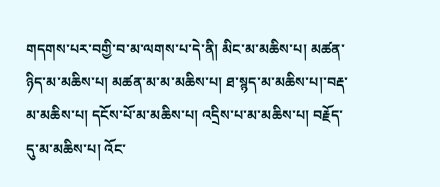གདགས་པར་བགྱི་བ་མ་ལགས་པ་དེ་ནི། མིང་མ་མཆིས་པ། མཚན་ཉིད་མ་མཆིས་པ། མཚན་མ་མ་མཆིས་པ། ཐ་སྙད་མ་མཆིས་པ།་བརྡ་མ་མཆིས་པ། དངོས་པོ་མ་མཆིས་པ། འདྲིས་པ་མ་མཆིས་པ། བརྗོད་དུ་མ་མཆིས་པ། འོང་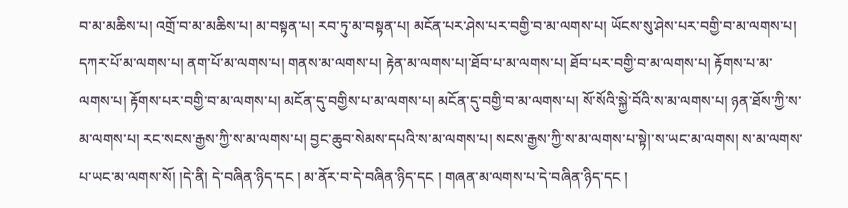བ་མ་མཆིས་པ། འགྲོ་བ་མ་མཆིས་པ། མ་བསྟན་པ། རབ་ཏུ་མ་བསྟན་པ། མངོན་པར་ཤེས་པར་བགྱི་བ་མ་ལགས་པ། ཡོངས་སུ་ཤེས་པར་བགྱི་བ་མ་ལགས་པ། དཀར་པོ་མ་ལགས་པ། ནག་པོ་མ་ལགས་པ། གནས་མ་ལགས་པ། རྟེན་མ་ལགས་པ།་ཐོབ་པ་མ་ལགས་པ། ཐོབ་པར་བགྱི་བ་མ་ལགས་པ། རྟོགས་པ་མ་ལགས་པ། རྟོགས་པར་བགྱི་བ་མ་ལགས་པ། མངོན་དུ་བགྱིས་པ་མ་ལགས་པ། མངོན་དུ་བགྱི་བ་མ་ལགས་པ། སོ་སོའི་སྐྱེ་བོའི་ས་མ་ལགས་པ། ཉན་ཐོས་ཀྱི་ས་མ་ལགས་པ། རང་སངས་རྒྱས་ཀྱི་ས་མ་ལགས་པ། བྱང་ཆུབ་སེམས་དཔའི་ས་མ་ལགས་པ། སངས་རྒྱས་ཀྱི་ས་མ་ལགས་པ་སྟེ།་ས་ཡང་མ་ལགས། ས་མ་ལགས་པ་ཡང་མ་ལགས་སོ། །དེ་ནི། དེ་བཞིན་ཉིད་དང ། མ་ནོར་བ་དེ་བཞིན་ཉིད་དང ། གཞན་མ་ལགས་པ་དེ་བཞིན་ཉིད་དང །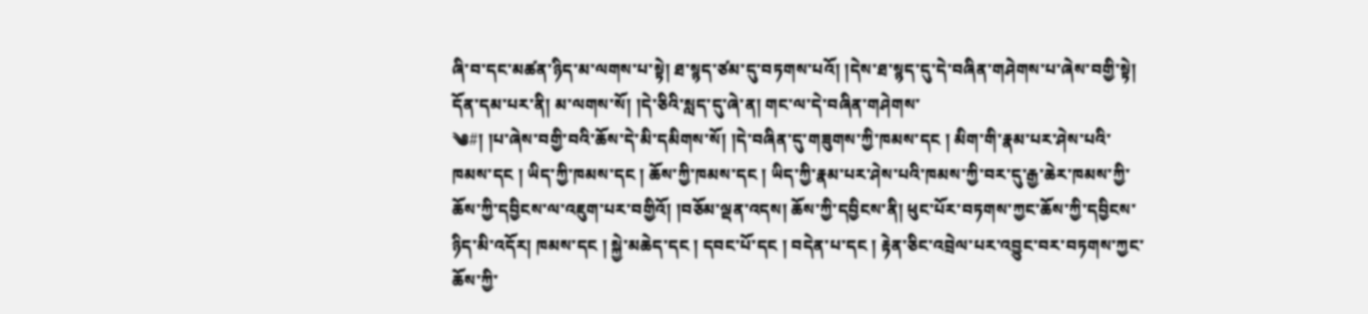ཞི་བ་དང་མཚན་ཉིད་མ་ལགས་པ་སྟེ། ཐ་སྙད་ཙམ་དུ་བཏགས་པའོ། །དེས་ཐ་སྙད་དུ་དེ་བཞིན་གཤེགས་པ་ཞེས་བགྱི་སྟེ། དོན་དམ་པར་ནི། མ་ལགས་སོ། །དེ་ཅིའི་སླད་དུ་ཞེ་ན། གང་ལ་དེ་བཞིན་གཤེགས་
༄#། །པ་ཞེས་བགྱི་བའི་ཆོས་དེ་མི་དམིགས་སོ། །དེ་བཞིན་དུ་གཟུགས་ཀྱི་ཁམས་དང ། མིག་གི་རྣམ་པར་ཤེས་པའི་ཁམས་དང ། ཡིད་ཀྱི་ཁམས་དང ། ཆོས་ཀྱི་ཁམས་དང ། ཡིད་ཀྱི་རྣམ་པར་ཤེས་པའི་ཁམས་ཀྱི་བར་དུ་རྒྱ་ཆེར་ཁམས་ཀྱི་ཆོས་ཀྱི་དབྱིངས་ལ་འཇུག་པར་བགྱིའོ། །བཅོམ་ལྡན་འདས། ཆོས་ཀྱི་དབྱིངས་ནི། ཕུང་པོར་བཏགས་ཀྱང་ཆོས་ཀྱི་དབྱིངས་ཉིད་མི་འདོར། ཁམས་དང ། སྐྱེ་མཆེད་དང ། དབང་པོ་དང ། བདེན་པ་དང ། རྟེན་ཅིང་འབྲེལ་པར་འབྱུང་བར་བཏགས་ཀྱང་ཆོས་ཀྱི་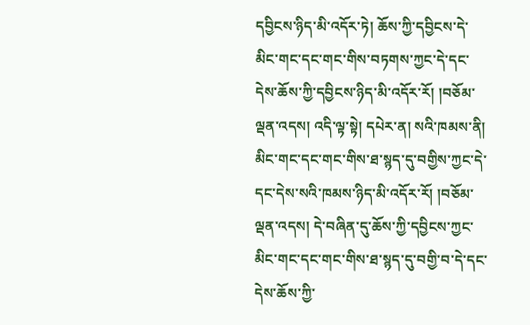དབྱིངས་ཉིད་མི་འདོར་ཏེ། ཆོས་ཀྱི་དབྱིངས་དེ་མིང་གང་དང་གང་གིས་བཏགས་ཀྱང་དེ་དང་དེས་ཆོས་ཀྱི་དབྱིངས་ཉིད་མི་འདོར་རོ། །བཅོམ་ལྡན་འདས། འདི་ལྟ་སྟེ། དཔེར་ན། སའི་ཁམས་ནི། མིང་གང་དང་གང་གིས་ཐ་སྙད་དུ་བགྱིས་ཀྱང་དེ་དང་དེས་སའི་ཁམས་ཉིད་མི་འདོར་རོ། །བཅོམ་ལྡན་འདས། དེ་བཞིན་དུ་ཆོས་ཀྱི་དབྱིངས་ཀྱང་མིང་གང་དང་གང་གིས་ཐ་སྙད་དུ་བགྱི་བ་དེ་དང་དེས་ཆོས་ཀྱི་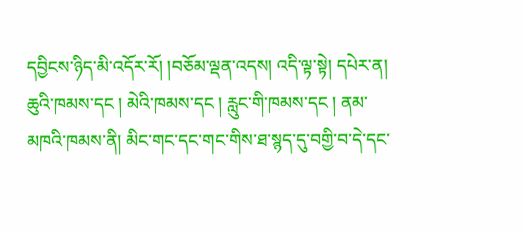དབྱིངས་ཉིད་མི་འདོར་རོ། །བཅོམ་ལྡན་འདས། འདི་ལྟ་སྟེ། དཔེར་ན། ཆུའི་ཁམས་དང ། མེའི་ཁམས་དང ། རླུང་གི་ཁམས་དང ། ནམ་མཁའི་ཁམས་ནི། མིང་གང་དང་གང་གིས་ཐ་སྙད་དུ་བགྱི་བ་དེ་དང་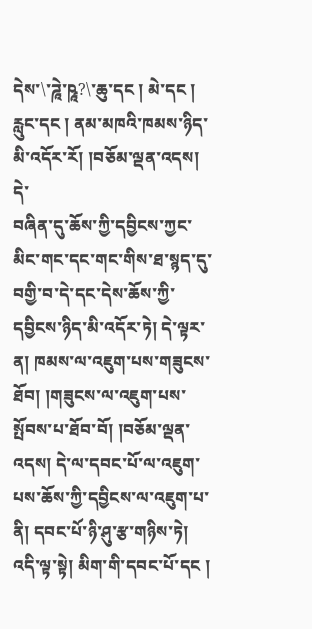དེས་\་ཌཱེ་ཥཱ?\་ཆུ་དང ། མེ་དང ། རླུང་དང ། ནམ་མཁའི་ཁམས་ཉིད་མི་འདོར་རོ། །བཅོམ་ལྡན་འདས། དེ་
བཞིན་དུ་ཆོས་ཀྱི་དབྱིངས་ཀྱང་མིང་གང་དང་གང་གིས་ཐ་སྙད་དུ་བགྱི་བ་དེ་དང་དེས་ཆོས་ཀྱི་དབྱིངས་ཉིད་མི་འདོར་ཏེ། དེ་ལྟར་ན། ཁམས་ལ་འཇུག་པས་གཟུངས་ཐོབ། །གཟུངས་ལ་འཇུག་པས་སྤོབས་པ་ཐོབ་བོ། །བཅོམ་ལྡན་འདས། དེ་ལ་དབང་པོ་ལ་འཇུག་པས་ཆོས་ཀྱི་དབྱིངས་ལ་འཇུག་པ་ནི། དབང་པོ་ཉི་ཤུ་རྩ་གཉིས་ཏེ། འདི་ལྟ་སྟེ། མིག་གི་དབང་པོ་དང །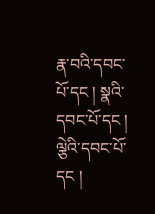རྣ་བའི་དབང་པོ་དང ། སྣའི་དབང་པོ་དང ། ལྕེའི་དབང་པོ་དང །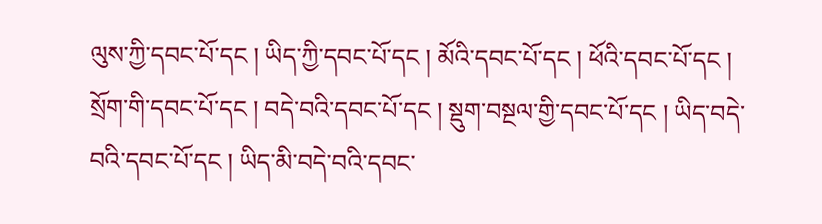ལུས་ཀྱི་དབང་པོ་དང ། ཡིད་ཀྱི་དབང་པོ་དང ། མོའི་དབང་པོ་དང ། ཕོའི་དབང་པོ་དང ། སྲོག་གི་དབང་པོ་དང ། བདེ་བའི་དབང་པོ་དང ། སྡུག་བསྔལ་གྱི་དབང་པོ་དང ། ཡིད་བདེ་བའི་དབང་པོ་དང ། ཡིད་མི་བདེ་བའི་དབང་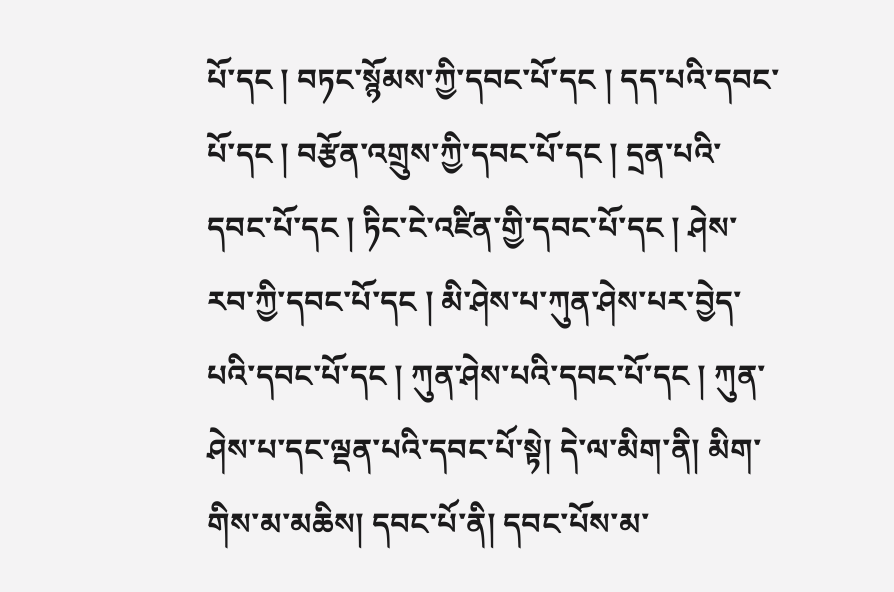པོ་དང ། བཏང་སྙོམས་ཀྱི་དབང་པོ་དང ། དད་པའི་དབང་པོ་དང ། བརྩོན་འགྲུས་ཀྱི་དབང་པོ་དང ། དྲན་པའི་དབང་པོ་དང ། ཏིང་ངེ་འཛིན་གྱི་དབང་པོ་དང ། ཤེས་རབ་ཀྱི་དབང་པོ་དང ། མི་ཤེས་པ་ཀུན་ཤེས་པར་བྱེད་པའི་དབང་པོ་དང ། ཀུན་ཤེས་པའི་དབང་པོ་དང ། ཀུན་ཤེས་པ་དང་ལྡན་པའི་དབང་པོ་སྟེ། དེ་ལ་མིག་ནི། མིག་གིས་མ་མཆིས། དབང་པོ་ནི། དབང་པོས་མ་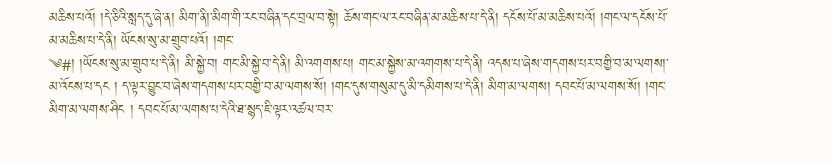མཆིས་པའོ། །དེ་ཅིའི་སླད་དུ་ཞེ་ན། མིག་ནི།་མིག་གི་རང་བཞིན་དང་བྲལ་བ་སྟེ། ཆོས་གང་ལ་རང་བཞིན་མ་མཆིས་པ་དེ་ནི། དངོས་པོ་མ་མཆིས་པའོ། །གང་ལ་དངོས་པོ་མ་མཆིས་པ་དེ་ནི། ཡོངས་སུ་མ་གྲུབ་པའོ། །གང་
༄#། །ཡོངས་སུ་མ་གྲུབ་པ་དེ་ནི། མི་སྐྱེ་བ། གང་མི་སྐྱེ་བ་དེ་ནི། མི་འགགས་པ། གང་མ་སྐྱེས་མ་འགགས་པ་དེ་ནི། འདས་པ་ཞེས་གདགས་པར་བགྱི་བ་མ་ལགས།་མ་འོངས་པ་དང ། ད་ལྟར་བྱུང་བ་ཞེས་གདགས་པར་བགྱི་བ་མ་ལགས་སོ། །གང་དུས་གསུམ་དུ་མི་དམིགས་པ་དེ་ནི། མིག་མ་ལགས། དབང་པོ་མ་ལགས་སོ། །གང་མིག་མ་ལགས་ཤིང ། དབང་པོ་མ་ལགས་པ་དེའི་ཐ་སྙད་ཇི་ལྟར་འཚལ་བར་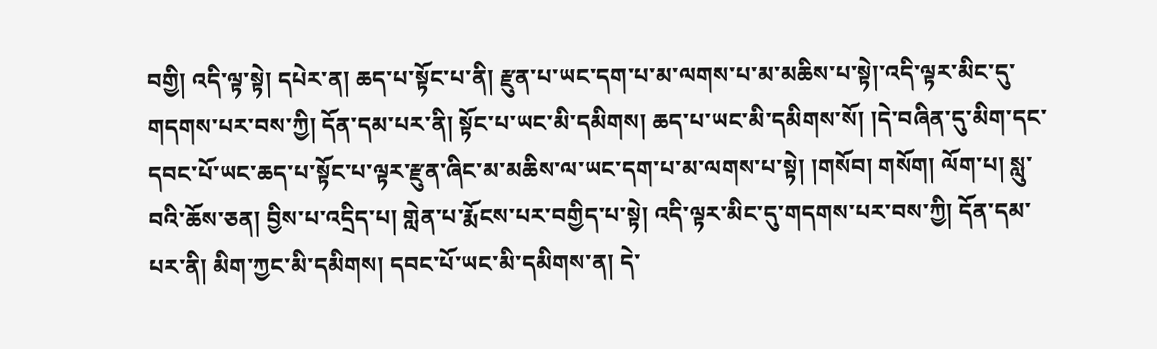བགྱི། འདི་ལྟ་སྟེ། དཔེར་ན། ཆད་པ་སྟོང་པ་ནི། རྫུན་པ་ཡང་དག་པ་མ་ལགས་པ་མ་མཆིས་པ་སྟེ།་འདི་ལྟར་མིང་དུ་གདགས་པར་བས་ཀྱི། དོན་དམ་པར་ནི། སྟོང་པ་ཡང་མི་དམིགས། ཆད་པ་ཡང་མི་དམིགས་སོ། །དེ་བཞིན་དུ་མིག་དང་དབང་པོ་ཡང་ཆད་པ་སྟོང་པ་ལྟར་རྫུན་ཞིང་མ་མཆིས་ལ་ཡང་དག་པ་མ་ལགས་པ་སྟེ། །གསོབ། གསོག། ལོག་པ། སླུ་བའི་ཆོས་ཅན། བྱིས་པ་འདྲིད་པ། གླེན་པ་རྨོངས་པར་བགྱིད་པ་སྟེ། འདི་ལྟར་མིང་དུ་གདགས་པར་བས་ཀྱི། དོན་དམ་པར་ནི། མིག་ཀྱང་མི་དམིགས། དབང་པོ་ཡང་མི་དམིགས་ན། དེ་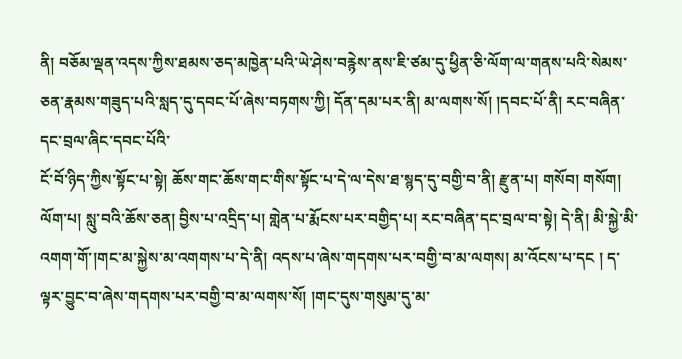ནི། བཅོམ་ལྡན་འདས་ཀྱིས་ཐམས་ཅད་མཁྱེན་པའི་ཡེ་ཤེས་བརྙེས་ནས་ཇི་ཙམ་དུ་ཕྱིན་ཅི་ལོག་ལ་གནས་པའི་སེམས་ཅན་རྣམས་གཟུད་པའི་སླད་དུ་དབང་པོ་ཞེས་བཏགས་ཀྱི། དོན་དམ་པར་ནི། མ་ལགས་སོ། །དབང་པོ་ནི། རང་བཞིན་དང་བྲལ་ཞིང་དབང་པོའི་
ངོ་བོ་ཉིད་ཀྱིས་སྟོང་པ་སྟེ། ཆོས་གང་ཆོས་གང་གིས་སྟོང་པ་དེ་ལ་དེས་ཐ་སྙད་དུ་བགྱི་བ་ནི། རྫུན་པ། གསོབ། གསོག། ལོག་པ། སླུ་བའི་ཆོས་ཅན། བྱིས་པ་འདྲིད་པ། གླེན་པ་རྨོངས་པར་བགྱིད་པ། རང་བཞིན་དང་བྲལ་བ་སྟེ། དེ་ནི། མི་སྐྱེ་མི་འགག་གོ་།གང་མ་སྐྱེས་མ་འགགས་པ་དེ་ནི། འདས་པ་ཞེས་གདགས་པར་བགྱི་བ་མ་ལགས། མ་འོངས་པ་དང ། ད་ལྟར་བྱུང་བ་ཞེས་གདགས་པར་བགྱི་བ་མ་ལགས་སོ། །གང་དུས་གསུམ་དུ་མ་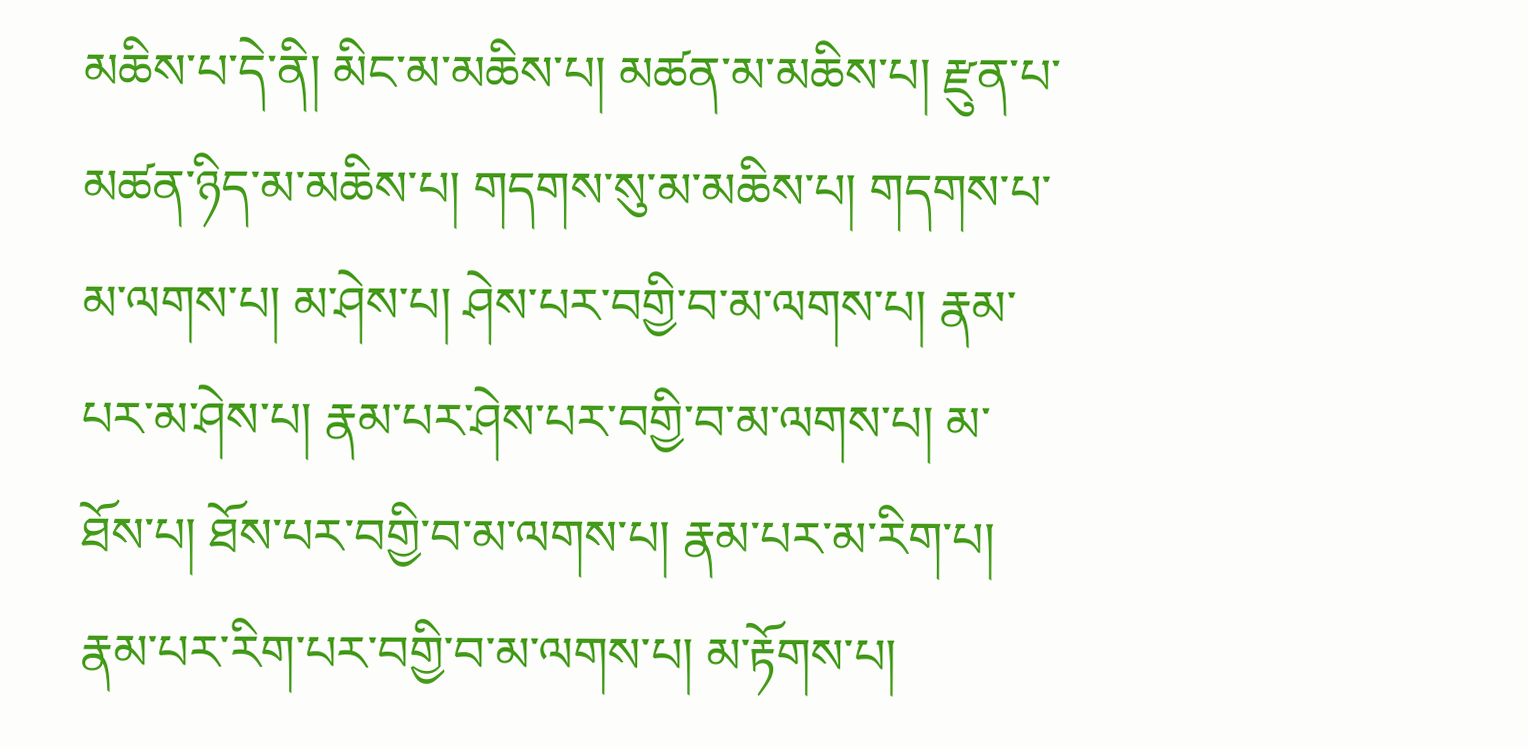མཆིས་པ་དེ་ནི། མིང་མ་མཆིས་པ། མཚན་མ་མཆིས་པ། རྫུན་པ་མཚན་ཉིད་མ་མཆིས་པ། གདགས་སུ་མ་མཆིས་པ། གདགས་པ་མ་ལགས་པ། མ་ཤེས་པ། ཤེས་པར་བགྱི་བ་མ་ལགས་པ། རྣམ་པར་མ་ཤེས་པ། རྣམ་པར་ཤེས་པར་བགྱི་བ་མ་ལགས་པ། མ་ཐོས་པ། ཐོས་པར་བགྱི་བ་མ་ལགས་པ། རྣམ་པར་མ་རིག་པ། རྣམ་པར་རིག་པར་བགྱི་བ་མ་ལགས་པ། མ་རྟོགས་པ།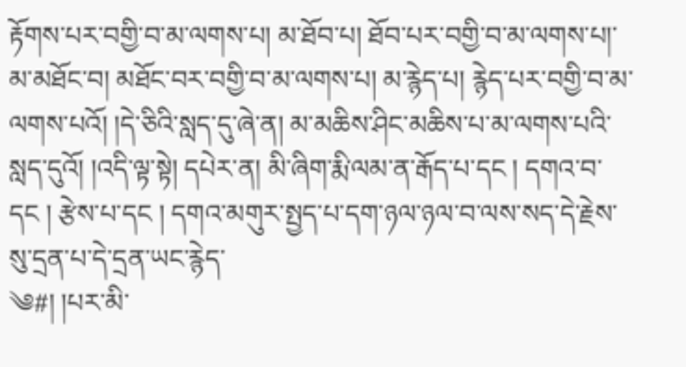རྟོགས་པར་བགྱི་བ་མ་ལགས་པ། མ་ཐོབ་པ། ཐོབ་པར་བགྱི་བ་མ་ལགས་པ།་མ་མཐོང་བ། མཐོང་བར་བགྱི་བ་མ་ལགས་པ། མ་རྙེད་པ། རྙེད་པར་བགྱི་བ་མ་ལགས་པའོ། །དེ་ཅིའི་སླད་དུ་ཞེ་ན། མ་མཆིས་ཤིང་མཆིས་པ་མ་ལགས་པའི་སླད་དུའོ། །འདི་ལྟ་སྟེ། དཔེར་ན། མི་ཞིག་རྨི་ལམ་ན་རྒོད་པ་དང ། དགའ་བ་དང ། རྩེས་པ་དང ། དགའ་མགུར་སྤྱད་པ་དག་ཉལ་ཉལ་བ་ལས་སད་དེ་རྗེས་སུ་དྲན་པ་དེ་དྲན་ཡང་རྙེད་
༄#། །པར་མི་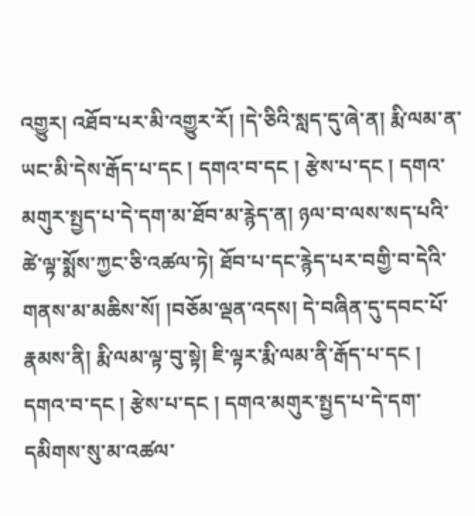འགྱུར། འཐོབ་པར་མི་འགྱུར་རོ། །དེ་ཅིའི་སླད་དུ་ཞེ་ན། རྨི་ལམ་ན་ཡང་མི་དེས་རྒོད་པ་དང ། དགའ་བ་དང ། རྩེས་པ་དང ། དགའ་མགུར་སྤྱད་པ་དེ་དག་མ་ཐོབ་མ་རྙེད་ན། ཉལ་བ་ལས་སད་པའི་ཚེ་ལྟ་སྨོས་ཀྱང་ཅི་འཚལ་ཏེ། ཐོབ་པ་དང་རྙེད་པར་བགྱི་བ་དེའི་གནས་མ་མཆིས་སོ། །བཅོམ་ལྡན་འདས། དེ་བཞིན་དུ་དབང་པོ་རྣམས་ནི། རྨི་ལམ་ལྟ་བུ་སྟེ། ཇི་ལྟར་རྨི་ལམ་ནི་རྒོད་པ་དང ། དགའ་བ་དང ། རྩེས་པ་དང ། དགའ་མགུར་སྤྱད་པ་དེ་དག་དམིགས་སུ་མ་འཚལ་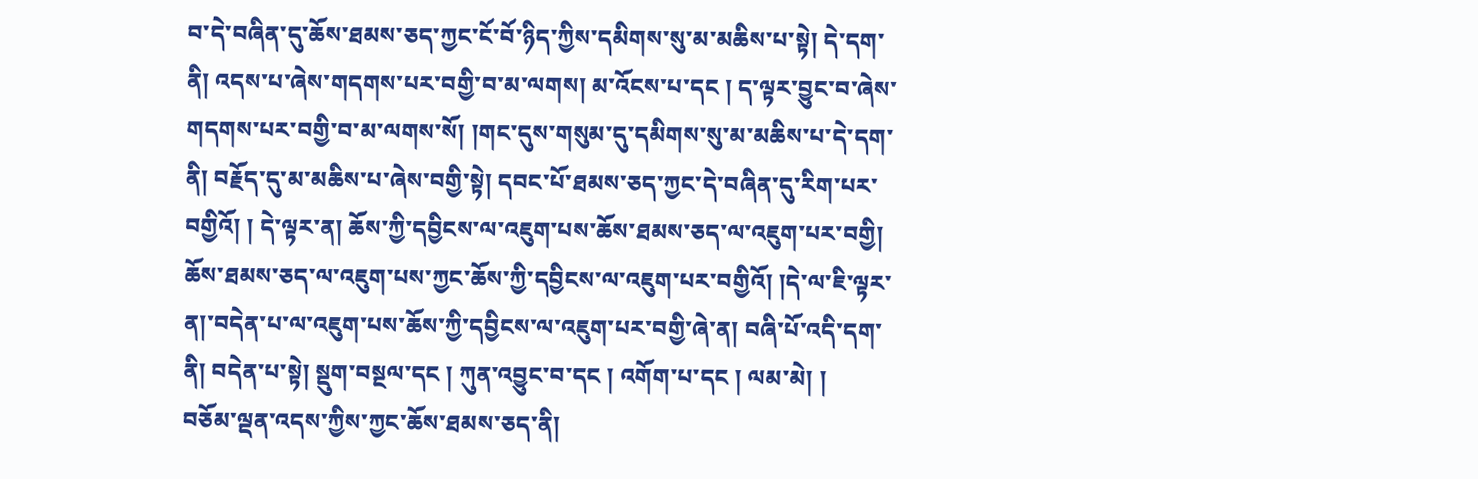བ་དེ་བཞིན་དུ་ཆོས་ཐམས་ཅད་ཀྱང་ངོ་བོ་ཉིད་ཀྱིས་དམིགས་སུ་མ་མཆིས་པ་སྟེ། དེ་དག་ནི། འདས་པ་ཞེས་གདགས་པར་བགྱི་བ་མ་ལགས། མ་འོངས་པ་དང ། ད་ལྟར་བྱུང་བ་ཞེས་གདགས་པར་བགྱི་བ་མ་ལགས་སོ། །གང་དུས་གསུམ་དུ་དམིགས་སུ་མ་མཆིས་པ་དེ་དག་ནི། བརྗོད་དུ་མ་མཆིས་པ་ཞེས་བགྱི་སྟེ། དབང་པོ་ཐམས་ཅད་ཀྱང་དེ་བཞིན་དུ་རིག་པར་བགྱིའོ། ། དེ་ལྟར་ན། ཆོས་ཀྱི་དབྱིངས་ལ་འཇུག་པས་ཆོས་ཐམས་ཅད་ལ་འཇུག་པར་བགྱི། ཆོས་ཐམས་ཅད་ལ་འཇུག་པས་ཀྱང་ཆོས་ཀྱི་དབྱིངས་ལ་འཇུག་པར་བགྱིའོ། །དེ་ལ་ཇི་ལྟར་ན།་བདེན་པ་ལ་འཇུག་པས་ཆོས་ཀྱི་དབྱིངས་ལ་འཇུག་པར་བགྱི་ཞེ་ན། བཞི་པོ་འདི་དག་ནི། བདེན་པ་སྟེ། སྡུག་བསྔལ་དང ། ཀུན་འབྱུང་བ་དང ། འགོག་པ་དང ། ལམ་མེ། །
བཅོམ་ལྡན་འདས་ཀྱིས་ཀྱང་ཆོས་ཐམས་ཅད་ནི།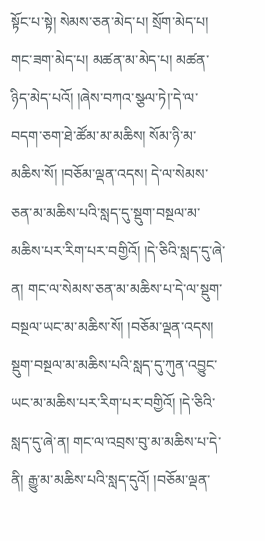སྟོང་པ་སྟེ། སེམས་ཅན་མེད་པ། སྲོག་མེད་པ། གང་ཟག་མེད་པ། མཚན་མ་མེད་པ། མཚན་ཉིད་མེད་པའོ། །ཞེས་བཀའ་སྩལ་ཏེ།་དེ་ལ་བདག་ཅག་ཐེ་ཚོམ་མ་མཆིས། སོམ་ཉི་མ་མཆིས་སོ། །བཅོམ་ལྡན་འདས། དེ་ལ་སེམས་ཅན་མ་མཆིས་པའི་སླད་དུ་སྡུག་བསྔལ་མ་མཆིས་པར་རིག་པར་བགྱིའོ། །དེ་ཅིའི་སླད་དུ་ཞེ་ན། གང་ལ་སེམས་ཅན་མ་མཆིས་པ་དེ་ལ་སྡུག་བསྔལ་ཡང་མ་མཆིས་སོ། །བཅོམ་ལྡན་འདས། སྡུག་བསྔལ་མ་མཆིས་པའི་སླད་དུ་ཀུན་འབྱུང་ཡང་མ་མཆིས་པར་རིག་པར་བགྱིའོ། །དེ་ཅིའི་སླད་དུ་ཞེ་ན། གང་ལ་འབྲས་བུ་མ་མཆིས་པ་དེ་ནི། རྒྱུ་མ་མཆིས་པའི་སླད་དུའོ། །བཅོམ་ལྡན་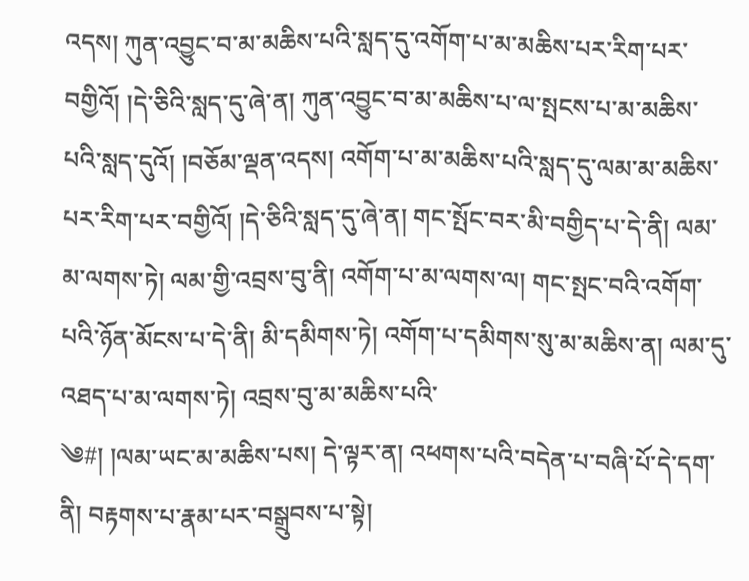འདས། ཀུན་འབྱུང་བ་མ་མཆིས་པའི་སླད་དུ་འགོག་པ་མ་མཆིས་པར་རིག་པར་བགྱིའོ། །དེ་ཅིའི་སླད་དུ་ཞེ་ན། ཀུན་འབྱུང་བ་མ་མཆིས་པ་ལ་སྤངས་པ་མ་མཆིས་པའི་སླད་དུའོ། །བཅོམ་ལྡན་འདས། འགོག་པ་མ་མཆིས་པའི་སླད་དུ་ལམ་མ་མཆིས་པར་རིག་པར་བགྱིའོ། །དེ་ཅིའི་སླད་དུ་ཞེ་ན། གང་སྤོང་བར་མི་བགྱིད་པ་དེ་ནི། ལམ་མ་ལགས་ཏེ། ལམ་གྱི་འབྲས་བུ་ནི། འགོག་པ་མ་ལགས་ལ། གང་སྤང་བའི་འགོག་པའི་ཉོན་མོངས་པ་དེ་ནི། མི་དམིགས་ཏེ། འགོག་པ་དམིགས་སུ་མ་མཆིས་ན། ལམ་དུ་འཐད་པ་མ་ལགས་ཏེ། འབྲས་བུ་མ་མཆིས་པའི་
༄#། །ལམ་ཡང་མ་མཆིས་པས། དེ་ལྟར་ན། འཕགས་པའི་བདེན་པ་བཞི་པོ་དེ་དག་ནི། བརྟགས་པ་རྣམ་པར་བསྒྲུབས་པ་སྟེ།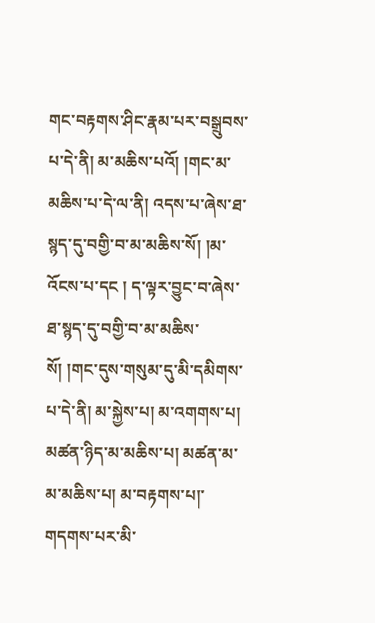གང་བརྟགས་ཤིང་རྣམ་པར་བསྒྲུབས་པ་དེ་ནི། མ་མཆིས་པའོ། །གང་མ་མཆིས་པ་དེ་ལ་ནི། འདས་པ་ཞེས་ཐ་སྙད་དུ་བགྱི་བ་མ་མཆིས་སོ། །མ་འོངས་པ་དང ། ད་ལྟར་བྱུང་བ་ཞེས་ཐ་སྙད་དུ་བགྱི་བ་མ་མཆིས་སོ། །གང་དུས་གསུམ་དུ་མི་དམིགས་པ་དེ་ནི། མ་སྐྱེས་པ། མ་འགགས་པ། མཚན་ཉིད་མ་མཆིས་པ། མཚན་མ་མ་མཆིས་པ། མ་བརྟགས་པ།་གདགས་པར་མི་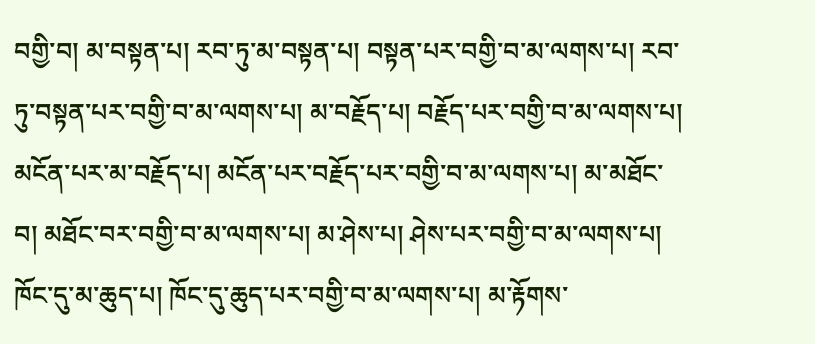བགྱི་བ། མ་བསྟན་པ། རབ་ཏུ་མ་བསྟན་པ། བསྟན་པར་བགྱི་བ་མ་ལགས་པ། རབ་ཏུ་བསྟན་པར་བགྱི་བ་མ་ལགས་པ། མ་བརྗོད་པ། བརྗོད་པར་བགྱི་བ་མ་ལགས་པ། མངོན་པར་མ་བརྗོད་པ། མངོན་པར་བརྗོད་པར་བགྱི་བ་མ་ལགས་པ། མ་མཐོང་བ། མཐོང་བར་བགྱི་བ་མ་ལགས་པ། མ་ཤེས་པ། ཤེས་པར་བགྱི་བ་མ་ལགས་པ། ཁོང་དུ་མ་ཆུད་པ། ཁོང་དུ་ཆུད་པར་བགྱི་བ་མ་ལགས་པ། མ་རྟོགས་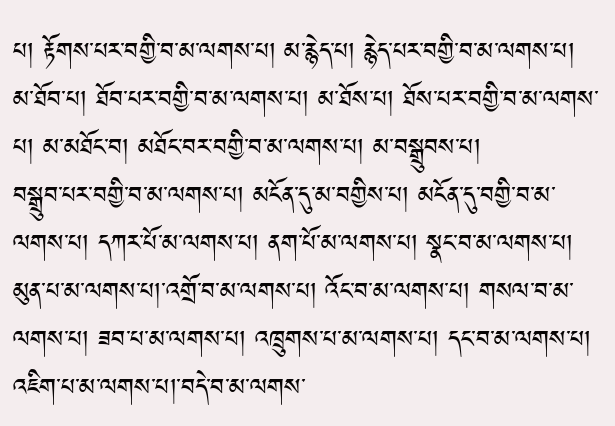པ། རྟོགས་པར་བགྱི་བ་མ་ལགས་པ། མ་རྙེད་པ། རྙེད་པར་བགྱི་བ་མ་ལགས་པ། མ་ཐོབ་པ། ཐོབ་པར་བགྱི་བ་མ་ལགས་པ། མ་ཐོས་པ། ཐོས་པར་བགྱི་བ་མ་ལགས་པ། མ་མཐོང་བ། མཐོང་བར་བགྱི་བ་མ་ལགས་པ། མ་བསྒྲུབས་པ།
བསྒྲུབ་པར་བགྱི་བ་མ་ལགས་པ། མངོན་དུ་མ་བགྱིས་པ། མངོན་དུ་བགྱི་བ་མ་ལགས་པ། དཀར་པོ་མ་ལགས་པ། ནག་པོ་མ་ལགས་པ། སྣང་བ་མ་ལགས་པ། མུན་པ་མ་ལགས་པ།་འགྲོ་བ་མ་ལགས་པ། འོང་བ་མ་ལགས་པ། གསལ་བ་མ་ལགས་པ། ཟབ་པ་མ་ལགས་པ། འཁྲུགས་པ་མ་ལགས་པ། དང་བ་མ་ལགས་པ། འཇིག་པ་མ་ལགས་པ།་བདེ་བ་མ་ལགས་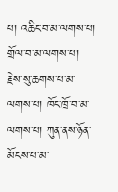པ། འཆིང་བ་མ་ལགས་པ། གྲོལ་བ་མ་ལགས་པ། རྗེས་སུ་ཆགས་པ་མ་ལགས་པ། ཁོང་ཁྲོ་བ་མ་ལགས་པ། ཀུན་ནས་ཉོན་མོངས་པ་མ་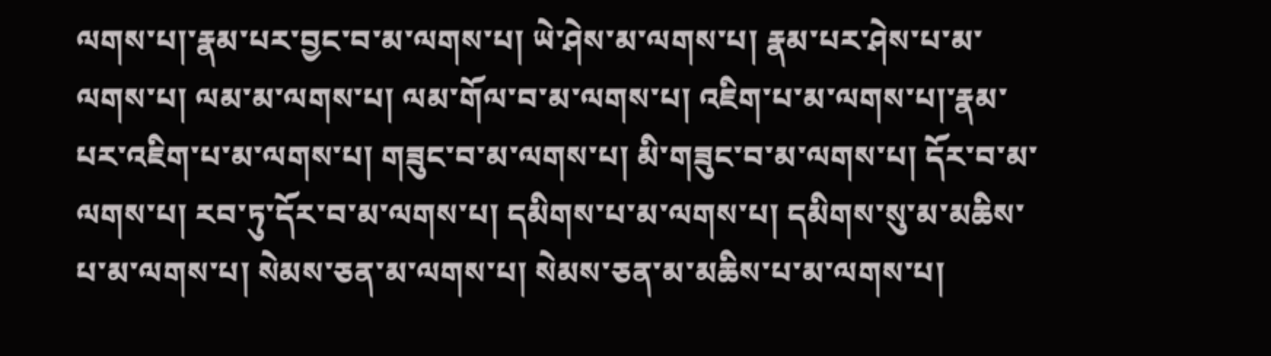ལགས་པ།་རྣམ་པར་བྱང་བ་མ་ལགས་པ། ཡེ་ཤེས་མ་ལགས་པ། རྣམ་པར་ཤེས་པ་མ་ལགས་པ། ལམ་མ་ལགས་པ། ལམ་གོལ་བ་མ་ལགས་པ། འཇིག་པ་མ་ལགས་པ།་རྣམ་པར་འཇིག་པ་མ་ལགས་པ། གཟུང་བ་མ་ལགས་པ། མི་གཟུང་བ་མ་ལགས་པ། དོར་བ་མ་ལགས་པ། རབ་ཏུ་དོར་བ་མ་ལགས་པ། དམིགས་པ་མ་ལགས་པ། དམིགས་སུ་མ་མཆིས་པ་མ་ལགས་པ། སེམས་ཅན་མ་ལགས་པ། སེམས་ཅན་མ་མཆིས་པ་མ་ལགས་པ།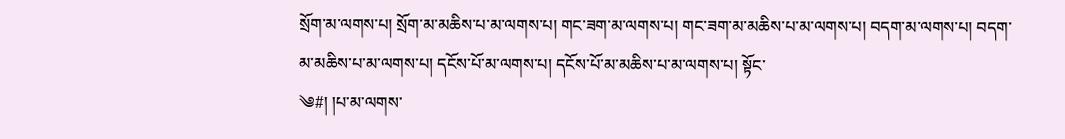སྲོག་མ་ལགས་པ། སྲོག་མ་མཆིས་པ་མ་ལགས་པ། གང་ཟག་མ་ལགས་པ། གང་ཟག་མ་མཆིས་པ་མ་ལགས་པ། བདག་མ་ལགས་པ། བདག་མ་མཆིས་པ་མ་ལགས་པ། དངོས་པོ་མ་ལགས་པ། དངོས་པོ་མ་མཆིས་པ་མ་ལགས་པ། སྟོང་
༄#། །པ་མ་ལགས་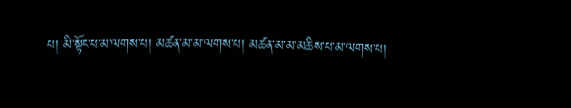པ། མི་སྟོང་པ་མ་ལགས་པ། མཚན་མ་མ་ལགས་པ། མཚན་མ་མ་མཆིས་པ་མ་ལགས་པ།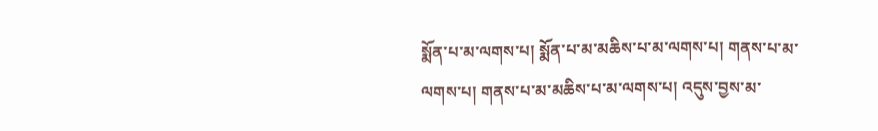སྨོན་པ་མ་ལགས་པ། སྨོན་པ་མ་མཆིས་པ་མ་ལགས་པ། གནས་པ་མ་ལགས་པ། གནས་པ་མ་མཆིས་པ་མ་ལགས་པ། འདུས་བྱས་མ་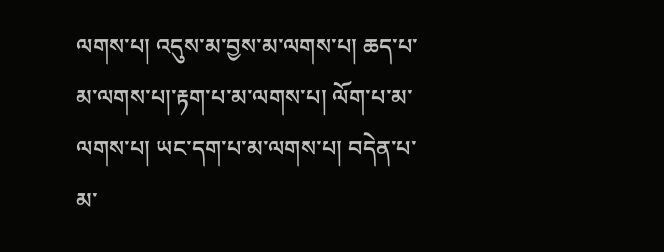ལགས་པ། འདུས་མ་བྱས་མ་ལགས་པ། ཆད་པ་མ་ལགས་པ།་རྟག་པ་མ་ལགས་པ། ལོག་པ་མ་ལགས་པ། ཡང་དག་པ་མ་ལགས་པ། བདེན་པ་མ་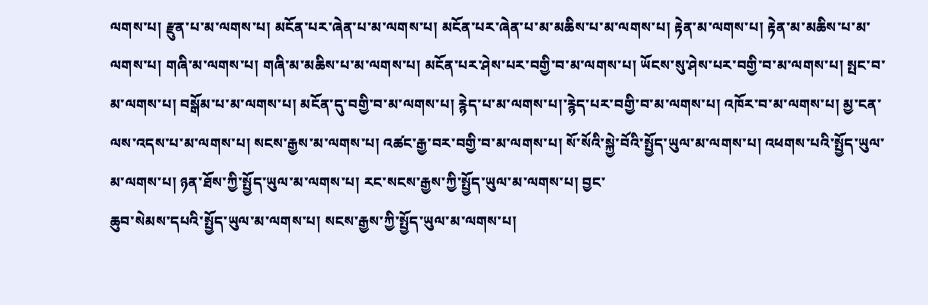ལགས་པ། རྫུན་པ་མ་ལགས་པ། མངོན་པར་ཞེན་པ་མ་ལགས་པ། མངོན་པར་ཞེན་པ་མ་མཆིས་པ་མ་ལགས་པ། རྟེན་མ་ལགས་པ། རྟེན་མ་མཆིས་པ་མ་ལགས་པ། གཞི་མ་ལགས་པ། གཞི་མ་མཆིས་པ་མ་ལགས་པ། མངོན་པར་ཤེས་པར་བགྱི་བ་མ་ལགས་པ། ཡོངས་སུ་ཤེས་པར་བགྱི་བ་མ་ལགས་པ། སྤང་བ་མ་ལགས་པ། བསྒོམ་པ་མ་ལགས་པ། མངོན་དུ་བགྱི་བ་མ་ལགས་པ། རྙེད་པ་མ་ལགས་པ།་རྙེད་པར་བགྱི་བ་མ་ལགས་པ། འཁོར་བ་མ་ལགས་པ། མྱ་ངན་ལས་འདས་པ་མ་ལགས་པ། སངས་རྒྱས་མ་ལགས་པ། འཚང་རྒྱ་བར་བགྱི་བ་མ་ལགས་པ། སོ་སོའི་སྐྱེ་བོའི་སྤྱོད་ཡུལ་མ་ལགས་པ། འཕགས་པའི་སྤྱོད་ཡུལ་མ་ལགས་པ། ཉན་ཐོས་ཀྱི་སྤྱོད་ཡུལ་མ་ལགས་པ། རང་སངས་རྒྱས་ཀྱི་སྤྱོད་ཡུལ་མ་ལགས་པ། བྱང་
ཆུབ་སེམས་དཔའི་སྤྱོད་ཡུལ་མ་ལགས་པ། སངས་རྒྱས་ཀྱི་སྤྱོད་ཡུལ་མ་ལགས་པ།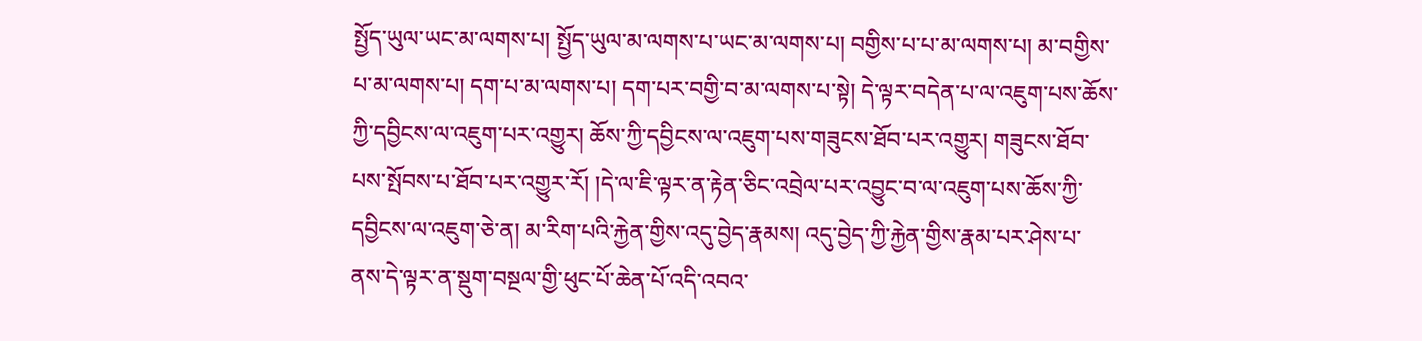སྤྱོད་ཡུལ་ཡང་མ་ལགས་པ། སྤྱོད་ཡུལ་མ་ལགས་པ་ཡང་མ་ལགས་པ། བགྱིས་པ་པ་མ་ལགས་པ། མ་བགྱིས་པ་མ་ལགས་པ། དག་པ་མ་ལགས་པ། དག་པར་བགྱི་བ་མ་ལགས་པ་སྟེ། དེ་ལྟར་བདེན་པ་ལ་འཇུག་པས་ཆོས་ཀྱི་དབྱིངས་ལ་འཇུག་པར་འགྱུར། ཆོས་ཀྱི་དབྱིངས་ལ་འཇུག་པས་གཟུངས་ཐོབ་པར་འགྱུར། གཟུངས་ཐོབ་པས་སྤོབས་པ་ཐོབ་པར་འགྱུར་རོ། །དེ་ལ་ཇི་ལྟར་ན་རྟེན་ཅིང་འབྲེལ་པར་འབྱུང་བ་ལ་འཇུག་པས་ཆོས་ཀྱི་དབྱིངས་ལ་འཇུག་ཅེ་ན། མ་རིག་པའི་རྐྱེན་གྱིས་འདུ་བྱེད་རྣམས། འདུ་བྱེད་ཀྱི་རྐྱེན་གྱིས་རྣམ་པར་ཤེས་པ་ནས་དེ་ལྟར་ན་སྡུག་བསྔལ་གྱི་ཕུང་པོ་ཆེན་པོ་འདི་འབའ་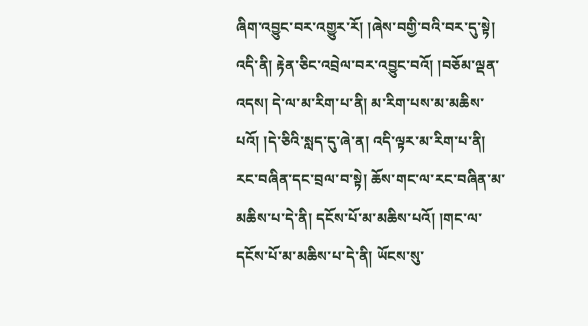ཞིག་འབྱུང་བར་འགྱུར་རོ། །ཞེས་བགྱི་བའི་བར་དུ་སྟེ། འདི་ནི། རྟེན་ཅིང་འབྲེལ་བར་འབྱུང་བའོ། །བཅོམ་ལྡན་འདས། དེ་ལ་མ་རིག་པ་ནི། མ་རིག་པས་མ་མཆིས་པའོ། །དེ་ཅིའི་སླད་དུ་ཞེ་ན། འདི་ལྟར་མ་རིག་པ་ནི། རང་བཞིན་དང་བྲལ་བ་སྟེ། ཆོས་གང་ལ་རང་བཞིན་མ་མཆིས་པ་དེ་ནི། དངོས་པོ་མ་མཆིས་པའོ། །གང་ལ་དངོས་པོ་མ་མཆིས་པ་དེ་ནི། ཡོངས་སུ་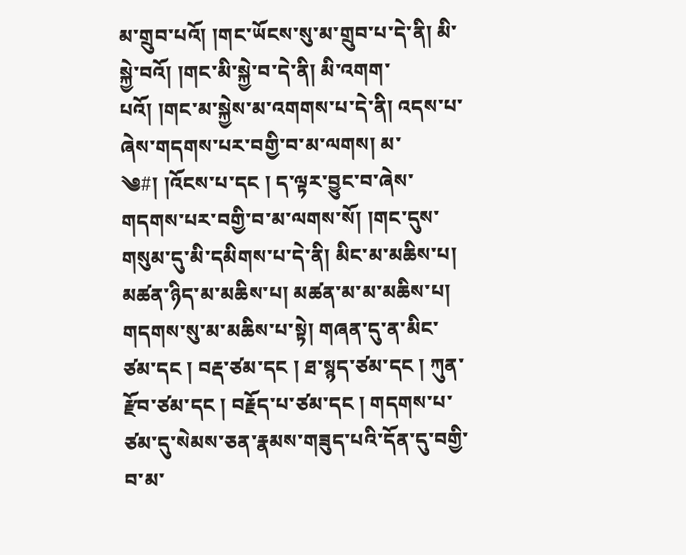མ་གྲུབ་པའོ། །གང་ཡོངས་སུ་མ་གྲུབ་པ་དེ་ནི། མི་སྐྱེ་བའོ། །གང་མི་སྐྱེ་བ་དེ་ནི། མི་འགག་པའོ། །གང་མ་སྐྱེས་མ་འགགས་པ་དེ་ནི། འདས་པ་ཞེས་གདགས་པར་བགྱི་བ་མ་ལགས། མ་
༄#། །འོངས་པ་དང ། ད་ལྟར་བྱུང་བ་ཞེས་གདགས་པར་བགྱི་བ་མ་ལགས་སོ། །གང་དུས་གསུམ་དུ་མི་དམིགས་པ་དེ་ནི། མིང་མ་མཆིས་པ། མཚན་ཉིད་མ་མཆིས་པ། མཚན་མ་མ་མཆིས་པ། གདགས་སུ་མ་མཆིས་པ་སྟེ། གཞན་དུ་ན་མིང་ཙམ་དང ། བརྡ་ཙམ་དང ། ཐ་སྙད་ཙམ་དང ། ཀུན་རྫོབ་ཙམ་དང ། བརྗོད་པ་ཙམ་དང ། གདགས་པ་ཙམ་དུ་སེམས་ཅན་རྣམས་གཟུད་པའི་དོན་དུ་བགྱི་བ་མ་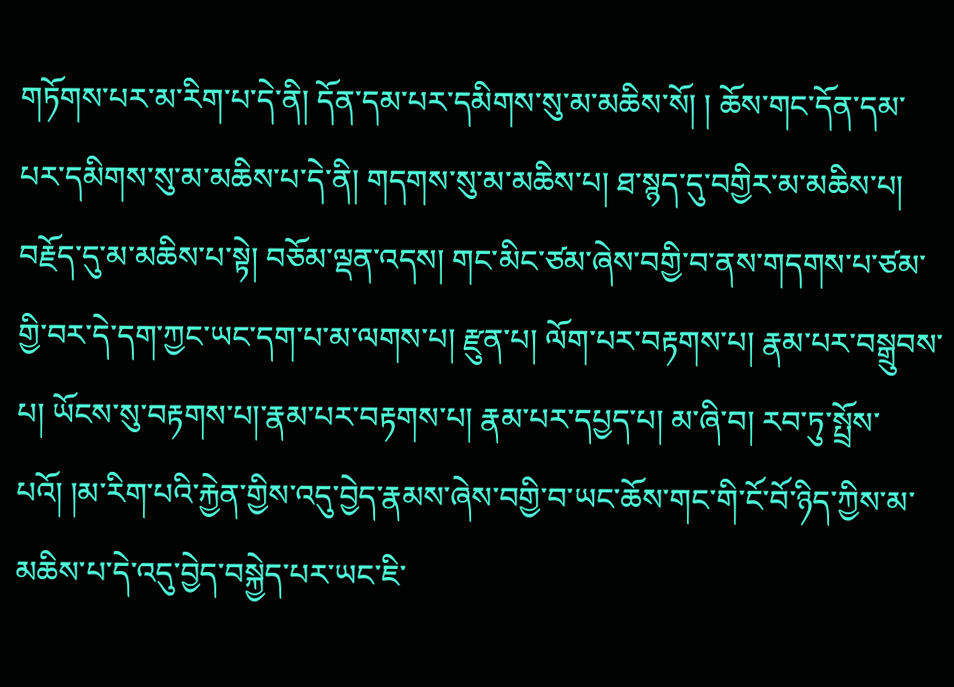གཏོགས་པར་མ་རིག་པ་དེ་ནི། དོན་དམ་པར་དམིགས་སུ་མ་མཆིས་སོ། ། ཆོས་གང་དོན་དམ་པར་དམིགས་སུ་མ་མཆིས་པ་དེ་ནི། གདགས་སུ་མ་མཆིས་པ། ཐ་སྙད་དུ་བགྱིར་མ་མཆིས་པ། བརྗོད་དུ་མ་མཆིས་པ་སྟེ། བཅོམ་ལྡན་འདས། གང་མིང་ཙམ་ཞེས་བགྱི་བ་ནས་གདགས་པ་ཙམ་གྱི་བར་དེ་དག་ཀྱང་ཡང་དག་པ་མ་ལགས་པ། རྫུན་པ། ལོག་པར་བརྟགས་པ། རྣམ་པར་བསྒྲུབས་པ། ཡོངས་སུ་བརྟགས་པ།་རྣམ་པར་བརྟགས་པ། རྣམ་པར་དཔྱད་པ། མ་ཞི་བ། རབ་ཏུ་སྤྲོས་པའོ། །མ་རིག་པའི་རྐྱེན་གྱིས་འདུ་བྱེད་རྣམས་ཞེས་བགྱི་བ་ཡང་ཆོས་གང་གི་ངོ་བོ་ཉིད་ཀྱིས་མ་མཆིས་པ་དེ་འདུ་བྱེད་བསྐྱེད་པར་ཡང་ཇི་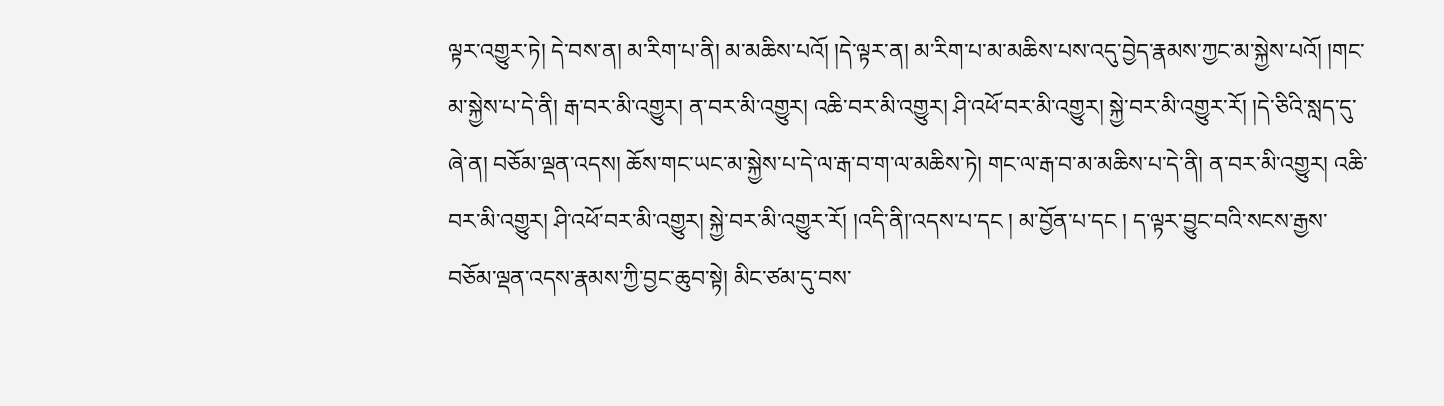ལྟར་འགྱུར་ཏེ། དེ་བས་ན། མ་རིག་པ་ནི། མ་མཆིས་པའོ། །དེ་ལྟར་ན། མ་རིག་པ་མ་མཆིས་པས་འདུ་བྱེད་རྣམས་ཀྱང་མ་སྐྱེས་པའོ། །གང་
མ་སྐྱེས་པ་དེ་ནི། རྒ་བར་མི་འགྱུར། ན་བར་མི་འགྱུར། འཆི་བར་མི་འགྱུར། ཤི་འཕོ་བར་མི་འགྱུར། སྐྱེ་བར་མི་འགྱུར་རོ། །དེ་ཅིའི་སླད་དུ་ཞེ་ན། བཅོམ་ལྡན་འདས། ཆོས་གང་ཡང་མ་སྐྱེས་པ་དེ་ལ་རྒ་བ་ག་ལ་མཆིས་ཏེ། གང་ལ་རྒ་བ་མ་མཆིས་པ་དེ་ནི། ན་བར་མི་འགྱུར། འཆི་བར་མི་འགྱུར། ཤི་འཕོ་བར་མི་འགྱུར། སྐྱེ་བར་མི་འགྱུར་རོ། །འདི་ནི།་འདས་པ་དང ། མ་བྱོན་པ་དང ། ད་ལྟར་བྱུང་བའི་སངས་རྒྱས་བཅོམ་ལྡན་འདས་རྣམས་ཀྱི་བྱང་ཆུབ་སྟེ། མིང་ཙམ་དུ་བས་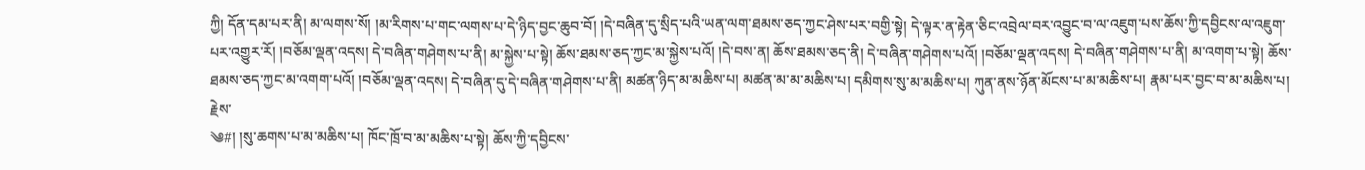ཀྱི། དོན་དམ་པར་ནི། མ་ལགས་སོ། །མ་རིགས་པ་གང་ལགས་པ་དེ་ཉིད་བྱང་ཆུབ་བོ། །དེ་བཞིན་དུ་སྲིད་པའི་ཡན་ལག་ཐམས་ཅད་ཀྱང་ཤེས་པར་བགྱི་སྟེ། དེ་ལྟར་ན་རྟེན་ཅིང་འབྲེལ་བར་འབྱུང་བ་ལ་འཇུག་པས་ཆོས་ཀྱི་དབྱིངས་ལ་འཇུག་པར་འགྱུར་རོ། །བཅོམ་ལྡན་འདས། དེ་བཞིན་གཤེགས་པ་ནི། མ་སྐྱེས་པ་སྟེ། ཆོས་ཐམས་ཅད་ཀྱང་མ་སྐྱེས་པའོ། །དེ་བས་ན། ཆོས་ཐམས་ཅད་ནི། དེ་བཞིན་གཤེགས་པའོ། །བཅོམ་ལྡན་འདས། དེ་བཞིན་གཤེགས་པ་ནི། མ་འགག་པ་སྟེ། ཆོས་ཐམས་ཅད་ཀྱང་མ་འགག་པའོ། །བཅོམ་ལྡན་འདས། དེ་བཞིན་དུ་དེ་བཞིན་གཤེགས་པ་ནི། མཚན་ཉིད་མ་མཆིས་པ། མཚན་མ་མ་མཆིས་པ། དམིགས་སུ་མ་མཆིས་པ། ཀུན་ནས་ཉོན་མོངས་པ་མ་མཆིས་པ། རྣམ་པར་བྱང་བ་མ་མཆིས་པ། རྗེས་
༄#། །སུ་ཆགས་པ་མ་མཆིས་པ། ཁོང་ཁྲོ་བ་མ་མཆིས་པ་སྟེ། ཆོས་ཀྱི་དབྱིངས་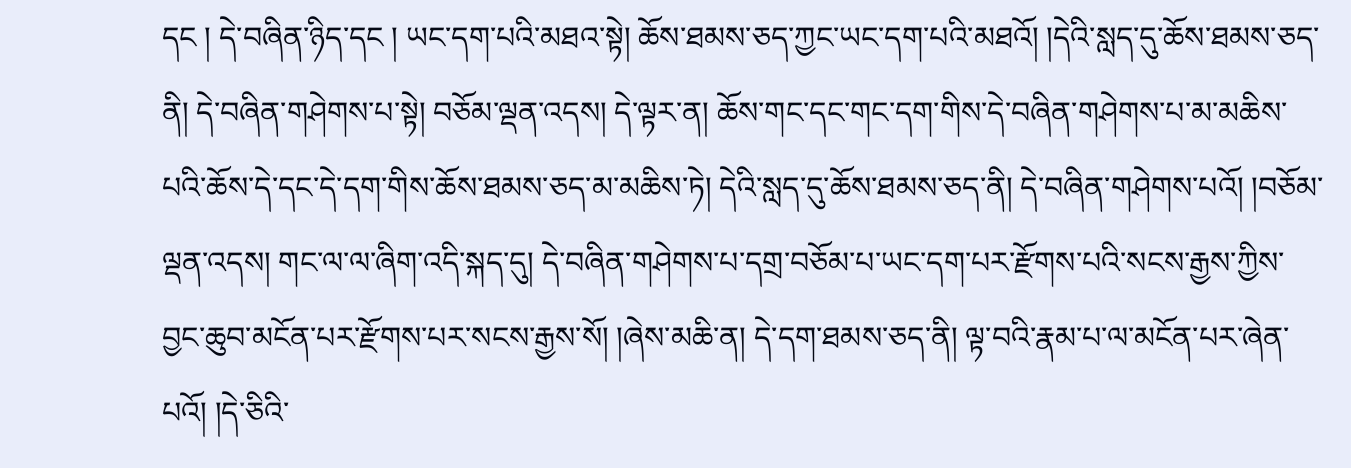དང ། དེ་བཞིན་ཉིད་དང ། ཡང་དག་པའི་མཐའ་སྟེ། ཆོས་ཐམས་ཅད་ཀྱང་ཡང་དག་པའི་མཐའོ། །དེའི་སླད་དུ་ཆོས་ཐམས་ཅད་ནི། དེ་བཞིན་གཤེགས་པ་སྟེ། བཅོམ་ལྡན་འདས། དེ་ལྟར་ན། ཆོས་གང་དང་གང་དག་གིས་དེ་བཞིན་གཤེགས་པ་མ་མཆིས་པའི་ཆོས་དེ་དང་དེ་དག་གིས་ཆོས་ཐམས་ཅད་མ་མཆིས་ཏེ། དེའི་སླད་དུ་ཆོས་ཐམས་ཅད་ནི། དེ་བཞིན་གཤེགས་པའོ། །བཅོམ་ལྡན་འདས། གང་ལ་ལ་ཞིག་འདི་སྐད་དུ། དེ་བཞིན་གཤེགས་པ་དགྲ་བཅོམ་པ་ཡང་དག་པར་རྫོགས་པའི་སངས་རྒྱས་ཀྱིས་བྱང་ཆུབ་མངོན་པར་རྫོགས་པར་སངས་རྒྱས་སོ། །ཞེས་མཆི་ན། དེ་དག་ཐམས་ཅད་ནི། ལྟ་བའི་རྣམ་པ་ལ་མངོན་པར་ཞེན་པའོ། །དེ་ཅིའི་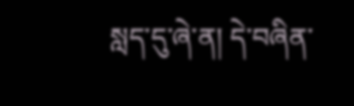སླད་དུ་ཞེ་ན། དེ་བཞིན་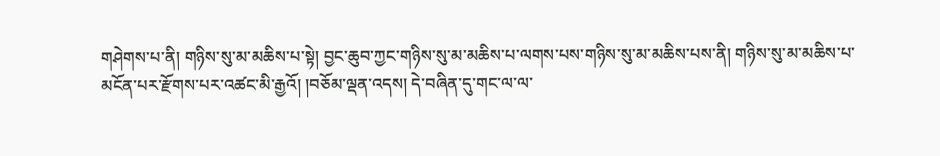གཤེགས་པ་ནི། གཉིས་སུ་མ་མཆིས་པ་སྟེ། བྱང་ཆུབ་ཀྱང་གཉིས་སུ་མ་མཆིས་པ་ལགས་པས་གཉིས་སུ་མ་མཆིས་པས་ནི། གཉིས་སུ་མ་མཆིས་པ་མངོན་པར་རྫོགས་པར་འཚང་མི་རྒྱའོ། །བཅོམ་ལྡན་འདས། དེ་བཞིན་དུ་གང་ལ་ལ་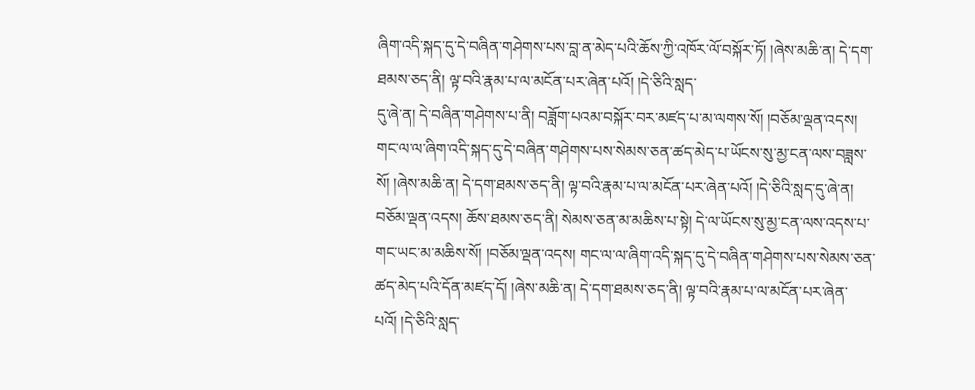ཞིག་འདི་སྐད་དུ་དེ་བཞིན་གཤེགས་པས་བླ་ན་མེད་པའི་ཆོས་ཀྱི་འཁོར་ལོ་བསྐོར་ཏོ། །ཞེས་མཆི་ན། དེ་དག་ཐམས་ཅད་ནི། ལྟ་བའི་རྣམ་པ་ལ་མངོན་པར་ཞེན་པའོ། །དེ་ཅིའི་སླད་
དུ་ཞེ་ན། དེ་བཞིན་གཤེགས་པ་ནི། བཟློག་པའམ་བསྐོར་བར་མཛད་པ་མ་ལགས་སོ། །བཅོམ་ལྡན་འདས། གང་ལ་ལ་ཞིག་འདི་སྐད་དུ་དེ་བཞིན་གཤེགས་པས་སེམས་ཅན་ཚད་མེད་པ་ཡོངས་སུ་མྱ་ངན་ལས་བཟླས་སོ། །ཞེས་མཆི་ན། དེ་དག་ཐམས་ཅད་ནི། ལྟ་བའི་རྣམ་པ་ལ་མངོན་པར་ཞེན་པའོ། །དེ་ཅིའི་སླད་དུ་ཞེ་ན། བཅོམ་ལྡན་འདས། ཆོས་ཐམས་ཅད་ནི། སེམས་ཅན་མ་མཆིས་པ་སྟེ། དེ་ལ་ཡོངས་སུ་མྱ་ངན་ལས་འདས་པ་གང་ཡང་མ་མཆིས་སོ། །བཅོམ་ལྡན་འདས། གང་ལ་ལ་ཞིག་འདི་སྐད་དུ་དེ་བཞིན་གཤེགས་པས་སེམས་ཅན་ཚད་མེད་པའི་དོན་མཛད་དོ། །ཞེས་མཆི་ན། དེ་དག་ཐམས་ཅད་ནི། ལྟ་བའི་རྣམ་པ་ལ་མངོན་པར་ཞེན་པའོ། །དེ་ཅིའི་སླད་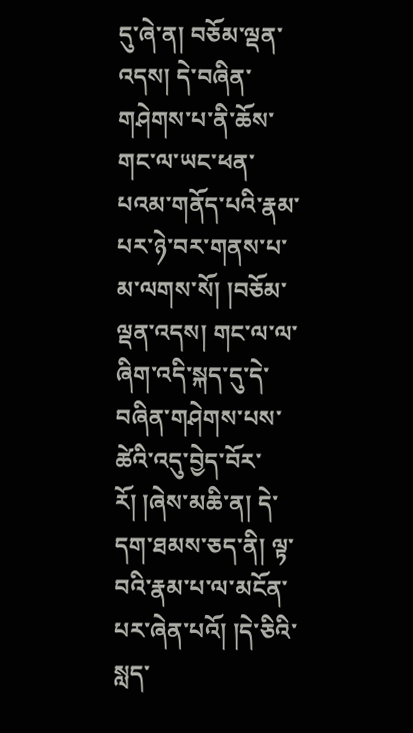དུ་ཞེ་ན། བཅོམ་ལྡན་འདས། དེ་བཞིན་གཤེགས་པ་ནི་ཆོས་གང་ལ་ཡང་ཕན་པའམ་གནོད་པའི་རྣམ་པར་ཉེ་བར་གནས་པ་མ་ལགས་སོ། །བཅོམ་ལྡན་འདས། གང་ལ་ལ་ཞིག་འདི་སྐད་དུ་དེ་བཞིན་གཤེགས་པས་ཚེའི་འདུ་བྱེད་བོར་རོ། །ཞེས་མཆི་ན། དེ་དག་ཐམས་ཅད་ནི། ལྟ་བའི་རྣམ་པ་ལ་མངོན་པར་ཞེན་པའོ། །དེ་ཅིའི་སླད་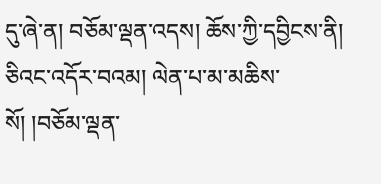དུ་ཞེ་ན། བཅོམ་ལྡན་འདས། ཆོས་ཀྱི་དབྱིངས་ནི། ཅིའང་འདོར་བའམ། ལེན་པ་མ་མཆིས་སོ། །བཅོམ་ལྡན་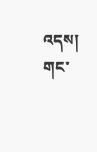འདས། གང་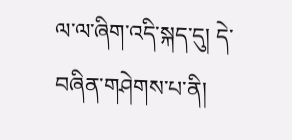ལ་ལ་ཞིག་འདི་སྐད་དུ། དེ་བཞིན་གཤེགས་པ་ནི།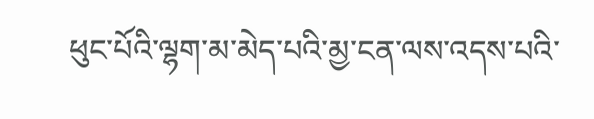ཕུང་པོའི་ལྷག་མ་མེད་པའི་མྱ་ངན་ལས་འདས་པའི་